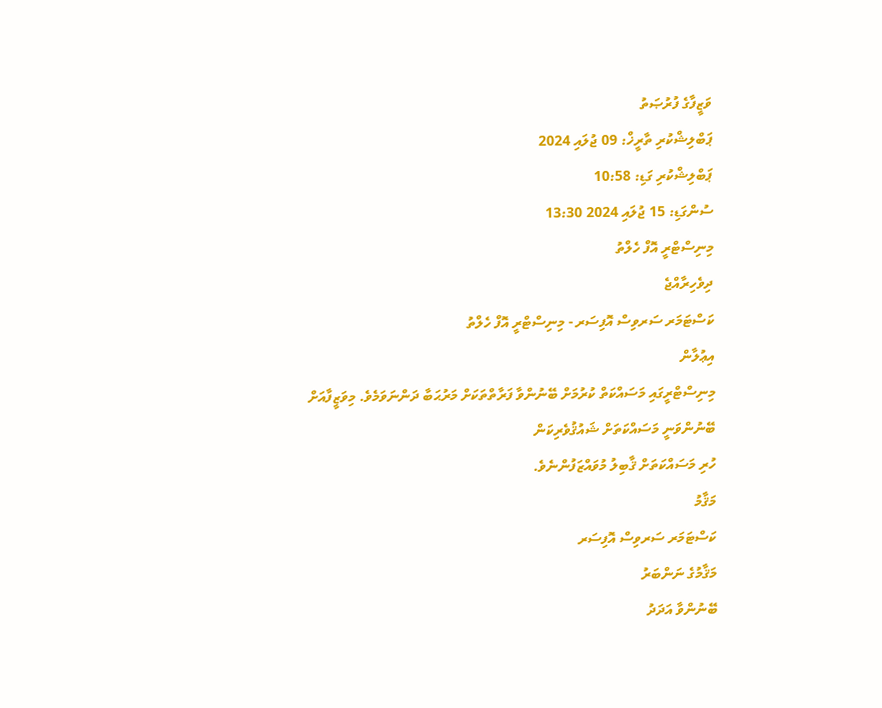ވަޒީފާގެ ފުރުޞަތު
ޕަބްލިޝްކުރި ތާރީޚް: 09 ޖުލައި 2024
ޕަބްލިޝްކުރި ގަޑި: 10:58
ސުންގަޑި: 15 ޖުލައި 2024 13:30
މިނިސްޓްރީ އޮފް ހެލްތު
ދިވެހިރާއްޖެ
ކަސްޓަމަރ ސަރވިސް އޮފިސަރ - މިނިސްޓްރީ އޮފް ހެލްތު
އިޢުލާން
މިނިސްޓްރީގައި މަސައްކަތް ކުރުމަށް ބޭނުންވާ ފަރާތްތަކަށް މަރުޙަބާ ދަންނަވަމެވެ. މިވަޒީފާއަށް ބޭނުންވަނީ މަސައްކަތަށް ޝައުޤުވެރިކަން
ހުރި މަސައްކަތަށް ޤާބިލު މުވައްޒަފުންނެވެ.
މަޤާމު
ކަސްޓަމަރ ސަރވިސް އޮފިސަރ
މަޤާމުގެ ނަންބަރު
ބޭނުންވާ އަދަދު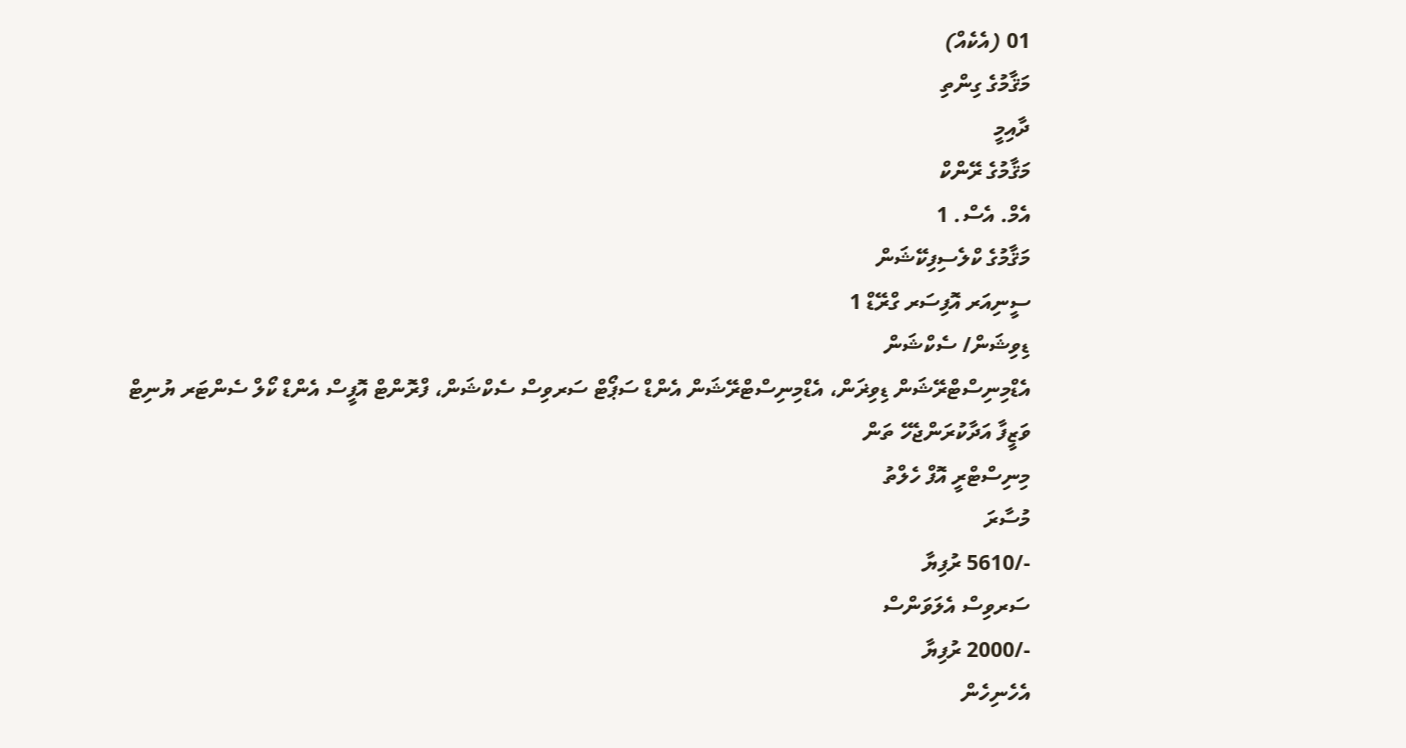01 (އެކެއް)
މަޤާމުގެ ގިންތި
ދާއިމީ
މަޤާމުގެ ރޭންކް
އެމް. އެސް. 1
މަޤާމުގެ ކްލެސިފިކޭޝަން
ސީނިއަރ އޮފިސަރ ގްރޭޑް 1
ޑިވިޝަން/ ސެކްޝަން
އެޑްމިނިސްޓްރޭޝަން ޑިވިޜަން، އެޑްމިނިސްޓްރޭޝަން އެންޑް ސަޕޯޓް ސަރވިސް ސެކްޝަން، ފްރޮންޓް އޮފީސް އެންޑް ކޯލް ސެންޓަރ ޔުނިޓް
ވަޒީފާ އަދާކުރަންޖެހޭ ތަން
މިނިސްޓްރީ އޮފް ހެލްތު
މުސާރަ
-/5610 ރުފިޔާ
ސަރވިސް އެލަވަންސް
-/2000 ރުފިޔާ
އެހެނިހެން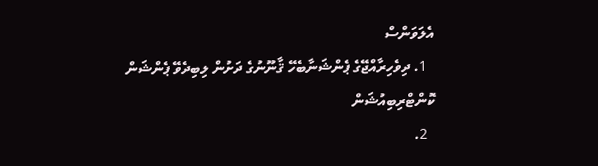އެލަވަންސް
  1. ދިވެހިރާއްޖޭގެ ޕެންޝަނާބެހޭ ޤާނޫނުގެ ދަށުން ލިބިދެވޭ ޕެންޝަން ކޮންޓްރިބިއުޝަން
  2.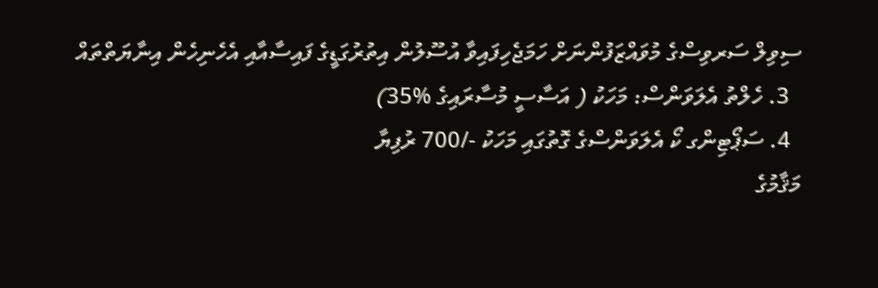ސިވިލް ސަރވިސްގެ މުވައްޒަފުންނަށް ހަމަޖެހިފައިވާ އުސޫލުން އިތުރުގަޑީގެ ފައިސާއާއި އެހެނިހެން އިނާޔަތްތައް
  3. ހެލްތު އެލަވަންސް: މަހަކު ( އަސާސީ މުސާރައިގެ %35)
  4. ސަޕޯޓިންގ ކޯ އެލަވަންސްގެ ގޮތުގައި މަހަކު -/700 ރުފިޔާ
މަޤާމުގެ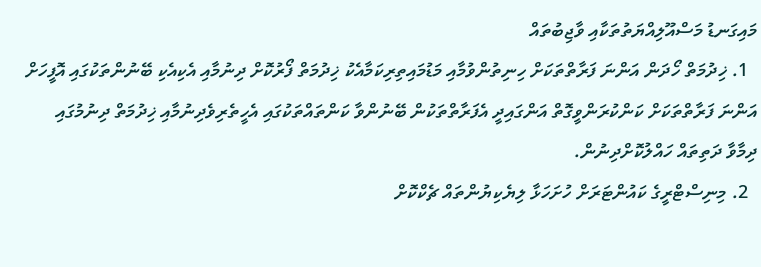މައިގަނޑު މަސްއޫލިއްޔަތުތަކާއި ވާޖިބުތައް
  1. ޚިދުމަތް ހޯދަން އަންނަ ފަރާތްތަކަށް ހިނިތުންވުމާއި މަޑުމައިތިރިކަމާއެކު ޚިދުމަތް ފޯރުކޮށް ދިނުމާއި އެކިއެކި ބޭނުންތަކުގައި އޮފީހަށް އަންނަ ފަރާތްތަކަށް ކަންކުރަންވީގޮތް އަންގައިދީ އެފަރާތްތަކުން ބޭނުންވާ ކަންތައްތަކުގައި އެހީތެރިވެދިނުމާއި ޚިދުމަތް ދިނުމުގައި ދިމާވާ ދަތިތައް ހައްލުކޮށްދިނުން.
  2. މިނިސްޓްރީގެ ކައުންޓަރަށް ހުށަހަޅާ ލިޔެކިޔުންތައް ޗެކްކޮށް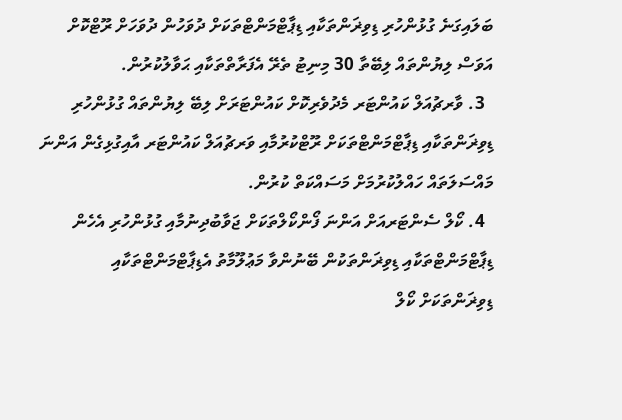ބަލައިގަނެ ގުޅުންހުރި ޑިވިޜަންތަކާއި ޑިޕާޓްމަންޓްތަކަށް ދުވަހުން ދުވަހަށް ރޫޓްކޮށް އަވަސް ލިޔުންތައް ލިބޭތާ 30 މިނިޓު ތެރޭ އެފަރާތްތަކާއި ޙަވާލުކުރުން.
  3. ވާރޗުއަލް ކައުންޓަރ މެދުވެރިކޮށް ކައުންޓަރަށް ލިބޭ ލިޔުންތައް ގުޅުންހުރި ޑިވިޜަންތަކާއި ޑިޕާޓްމަންޓްތަކަށް ރޫޓްކުރުމާއި ވަރޗުއަލް ކައުންޓަރ އާއިގުޅިގެން އަންނަ މައްސަލަތައް ހައްލުކުރުމަށް މަސައްކަތް ކުރުން.
  4. ކޯލް ސެންޓަރއަށް އަންނަ ފޯންކޯލްތަކަށް ޖަވާބުދިނުމާއި ގުޅުންހުރި އެހެން ޑިޕާޓްމަންޓްތަކާއި ޑިވިޜަންތަކުން ބޭނުންވާ މަޢުލޫމާތު އެޑިޕާޓްމަންޓްތަކާއި ޑިވިޜަންތަކަށް ކޯލް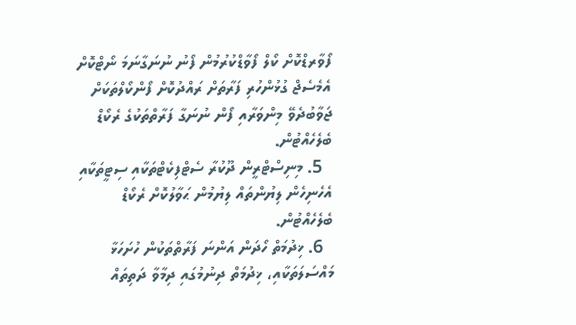ފޯވާރޑްކޮށް ކޯލް ފޯވާޑްކުރުމުން ފޯނު ނުނަގާނަމަ ނޯޓްކޮށް އެމެސެޖް ގުޅުންހުރި ފަރާތަށް ރައްދުކޮށް ފޯންކޯލްތަކަށް ޖަވާބުދެވޭ މިންވަރާއި ފޯން ނުނަގާ ފަރާތްތަކުގެ ރެކޯޑް ބެލެހެއްޓުން.
  5. މިނިސްޓްރީން ދޫކުރާ ސެޓްފިކެޓްތަކާއި ސިޓީތަކާއި އެހެނިހެން ލިޔުންތައް ލިޔުމުން ޙަވާލުކޮށް ރެކޯޑް ބެލެހެއްޓުން.
  6. ޚިދުމަތް ހޯދަން އަންނަ ފަރާތްތަކުން ހުށަހަޅާ މައްސަލަތަކާއި، ޚިދުމަތް ދިނުމުގައި ދިމާވާ ދަތިތައް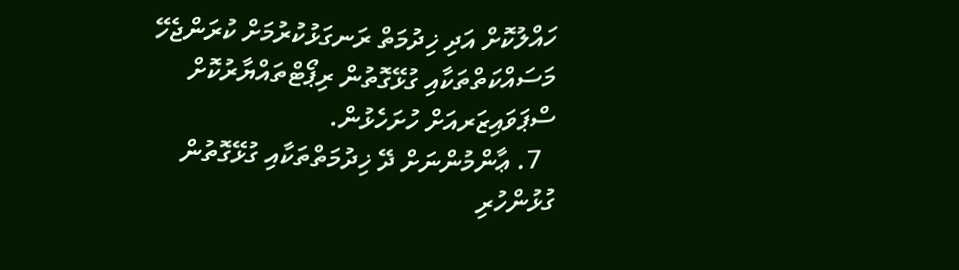ހައްލުކޮށް އަދި ޚިދުމަތް ރަނގަޅުކުރުމަށް ކުރަންޖެހޭ މަސައްކަތްތަކާއި ގުޅޭގޮތުން ރިޕޯޓްތައްޔާރުކޮށް ސްޕަވައިޒަރއަށް ހުށަހެޅުން.
  7. ޢާންމުންނަށް ދޭ ޚިދުމަތްތަކާއި ގުޅޭގޮތުން ގުޅުންހުރި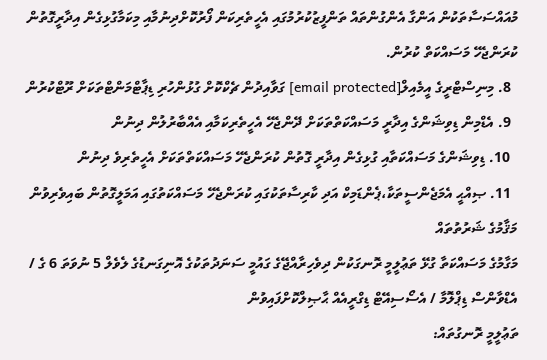މުއައްސަސާތަކުން އަންގާ އެންގުންތައް ތަންފީޒުކުރުމުގައި އެހީތެރިކަން ފޯރުކޮށްދިނުމާއި މިކަމާގުޅިގެން އިދާރީގޮތުން ކުރަންޖެހޭ މަސައްކަތް ކުރުން.
  8. މިނިސްޓްރީގެ އީމެއިލް[email protected] ގަވާއިދުން ޗެކްކޮށް ގުޅުންހުރި ޑިޕާޓްމަންޓްތަކަށް ރޫޓްކުރުން
  9. އެޑްމިން ޑިވިޝަންގެ އިދާރީ މަސައްކަތްތަކަށް ދޭންޖެހޭ އެހީތެރިކަމާއި އެއްބާރުލުން ދިނުން
  10. ޑިވިޝަންގެ މަސައްކަތާއި ގުޅިގެން އިދާރީ ގޮތުން ކުރަންޖެހޭ މަސައްކަތްތަކަށް އެހީތެރިވެ ދިނުން
  11. ޞިއްޙީ އެމަޖެންސީތަކާ،ޕެންޑަމިކް އަދި ކާރިސާތަކުގައި ކުރަންޖެހޭ މަސައްކަތުގައި އަމަލީގޮތުން ބައިވެރިވުން
މަޤާމުގެ ޝަރުތުތައް
މަގާމުގެ މަސައްކަތާ ގުޅޭ ތަޢުލީމީ ރޮނގަކުން ދިވެހިރާއްޖޭގެ ގައުމީ ސަނަދުތަކުގެ އޮނިގަނޑުގެ ލެވެލް 5 ނުވަތަ 6 ގެ / އެޑްވާންސް ޑިޕްލޮމާ / އެސޯސިއޭޓް ޑިގްރީއެއް ޙާޞިލްކޮށްފައިވުން
ތަޢުލީމީ ރޮނގުތައް: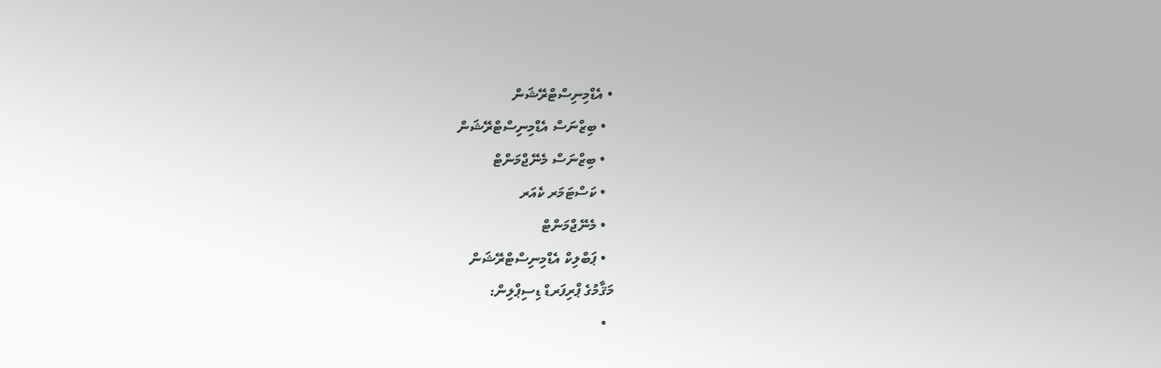• އެޑްމިނިސްޓްރޭޝަން
  • ބިޒްނަސް އެޑްމިނިސްޓްރޭޝަން
  • ބިޒްނަސް މެނޭޖްމަންޓް
  • ކަސްޓަމަރ ކެއަރ
  • މެނޭޖްމަންޓް
  • ޕަބްލިކް އެޑްމިނިސްޓްރޭޝަން
މަޤާމުގެ ޕްރިފަރޑް ޑިސިޕްލިން:
  •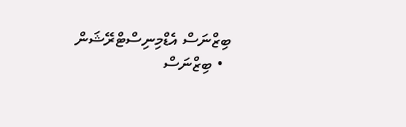ބިޒްނަސް އެޑްމިނިސްޓްރޭޝަން
  • ބިޒްނަސް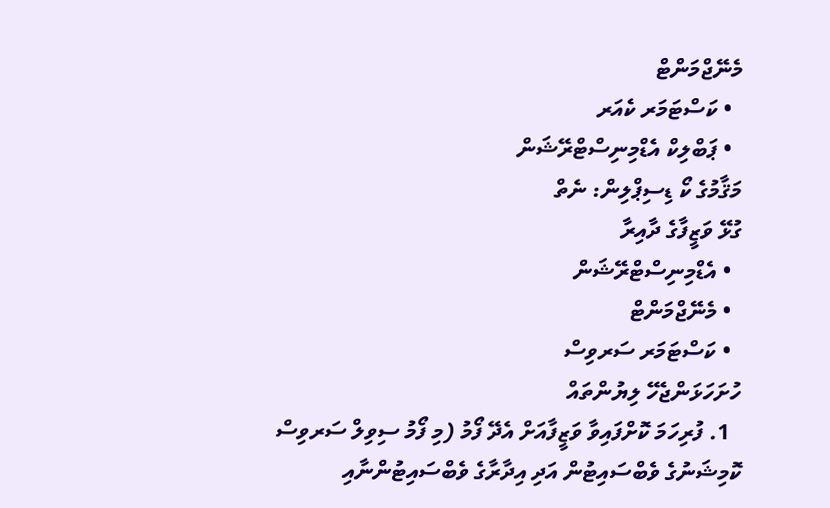މެނޭޖްމަންޓް
  • ކަސްޓަމަރ ކެއަރ
  • ޕަބްލިކް އެޑްމިނިސްޓްރޭޝަން
މަޤާމުގެ ކޯ ޑިސިޕްލިން: ނެތް
ގުޅޭ ވަޒީފާގެ ދާއިރާ
  • އެޑްމިނިސްޓްރޭޝަން
  • މެނޭޖްމަންޓް
  • ކަސްޓަމަރ ސަރވިސް
ހުށަހަޅަންޖެހޭ ލިޔުންތައް
  1. ފުރިހަމަ ކޮށްފައިވާ ވަޒީފާއަށް އެދޭ ފޯމު (މި ފޯމު ސިވިލް ސަރވިސް ކޮމިޝަނުގެ ވެބްސައިޓުން އަދި އިދާރާގެ ވެބްސައިޓުންނާއި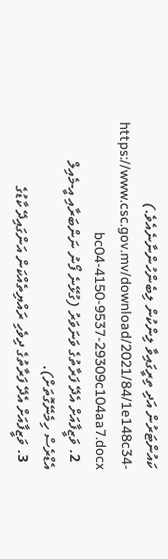ކައުންޓަރުން އަދި ތިރީގައިވާ ލިންކުން ލިބެންހުންނާނެއެވެ.)  https://www.csc.gov.mv/download/2021/84/1e148c34-bc04-4150-9537-29309c104aa7.docx
  2. ވަޒީފާއަށް އެދޭ ފަރާތުގެ ވަނަވަރު (ގުޅޭނެ ފޯނު ނަންބަރާއި އީ-މެއިލް އެޑްރެސް ހިމެނޭގޮތަށް).
  3. ވަޒީފާއަށް އެދޭ ފަރާތުގެ ދިވެހި ރައްޔިތެއްކަން އަންގައިދޭ ކާޑުގެ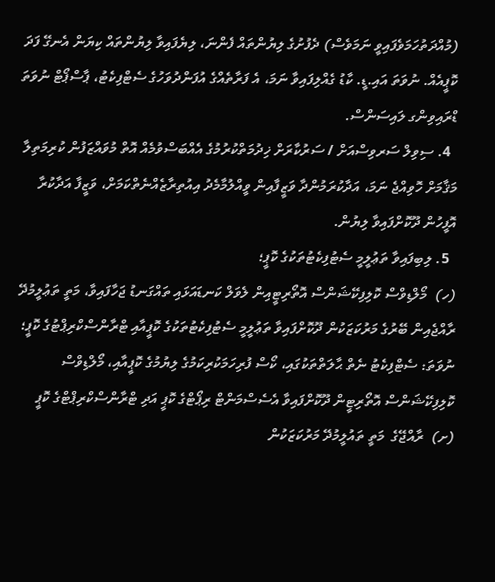(މުއްދަތުހަމަވެފައިވީ ނަމަވެސް) ދެފުށުގެ ލިޔުންތައް ފެންނަ، ލިޔެފައިވާ ލިޔުންތައް ކިޔަން އެނގޭ ފަދަ ކޮޕީއެއް. ނުވަތަ އައި.ޑީ. ކާޑު ގެއްލިފައިވާ ނަމަ، އެ ފަރާތެއްގެ އުފަންދުވަހުގެ ސެޓްފިކެޓު، ޕާސްޕޯޓް ނުވަތަ ޑްރައިވިންގ ލައިސަންސް.
  4. ސިވިލް ސަރވިސްއަށް / ސަރުކާރަށް ޚިދުމަތްކުރުމުގެ އެއްބަސްވުމެއް އޮތް މުވައްޒަފުން ކުރިމަތިލާ މަޤާމަށް ހޮވިއްޖެ ނަމަ، އަދާކުރަމުންދާ ވަޒީފާއިން ވީއްލުމާމެދު އިއުތިރާޒެއްނެތްކަމަށް، ވަޒީފާ އަދާކުރާ އޮފީހުން ދޫކޮށްފައިވާ ލިޔުން.
  5. ލިބިފައިވާ ތަޢުލީމީ ސެޓުފިކެޓުތަކުގެ ކޮޕީ؛
(ހ)  މޯލްޑިވްސް ކޮލިފިކޭޝަންސް އޮތޯރިޓީއިން ލެވަލް ކަނޑައަޅައި ތައްގަނޑު ޖަހާފައިވާ، މަތީ ތަޢުލީމުދޭ ރާއްޖެއިން ބޭރުގެ މަރުކަޒަކުން ދޫކޮށްފައިވާ ތަޢުލީމީ ސެޓުފިކެޓުތަކުގެ ކޮޕީއާއި ޓްރާންސްކްރިޕްޓުގެ ކޮޕީ؛ ނުވަތަ: ސެޓްފިކެޓު ނެތް ޙާލަތްތަކުގައި، ކޯސް ފުރިހަމަކުރިކަމުގެ ލިޔުމުގެ ކޮޕީއާއި، މޯލްޑިވްސް ކޮލިފިކޭޝަންސް އޮތޯރިޓީން ދޫކޮށްފައިވާ އެސެސްމަންޓް ރިޕޯޓްގެ ކޮޕީ އަދި ޓްރާންސްކްރިޕްޓްގެ ކޮޕީ
(ށ)  ރާއްޖޭގެ  މަތީ ތައުލީމުދޭ މަރުކަޒަކުން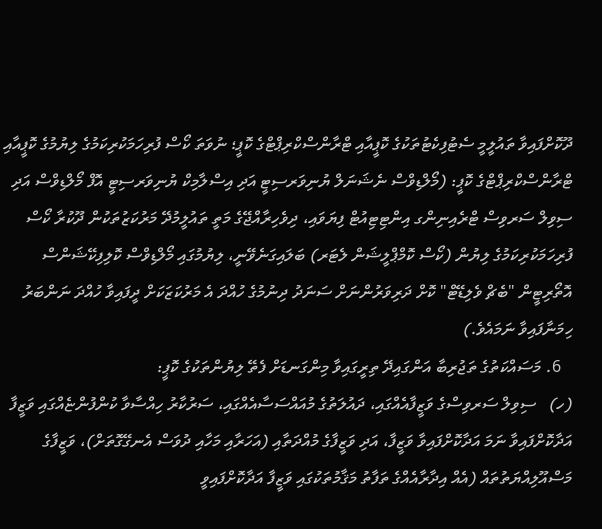ދޫކޮށްފައިވާ ތައުލީމީ ސެޓުފިކެޓުތަކުގެ ކޮޕީއާއި ޓްރާންސްކްރިޕްޓްގެ ކޮޕީ؛ ނުވަތަ ކޯސް ފުރިހަމަކުރިކަމުގެ ލިޔުމުގެ ކޮޕީއާއި ޓްރާންސްކްރިޕްޓްގެ ކޮޕީ: (މޯލްޑިވްސް ނެޝަނަލް ޔުނިވަރސިޓީ އަދި އިސްލާމިކް ޔުނިވަރސިޓީ އޮފް މޯލްޑިވްސް އަދި ސިވިލް ސަރވިސް ޓްރެއިނިންގ އިންޓިޓިއުޓް ފިޔަވައި، ދިވެހިރާއްޖޭގެ މަތީ ތައުލީމުދޭ މަރުކަޒުތަކުން ދޫކުރާ ކޯސް ފުރިހަމަކުރިކަމުގެ ލިޔުން (ކޯސް ކޮމްޕްލީޝަން ލެޓަރ) ބަލައިގަނެވޭނީ، ލިޔުމުގައި މޯލްޑިވްސް ކޮލިފިކޭޝަންސް އޮތޯރިޓީން "ބެޗް ވެލިޑޭޓް" ކޮށް ދަރިވަރުންނަށް ސަނަދު ދިނުމުގެ ހުއްދަ އެ މަރުކަޒަކަށް ދީފައިވާ ހުއްދަ ނަންބަރު ހިމަނާފައިވާ ނަމައެވެ.)
   6. މަސައްކަތުގެ ތަޖުރިބާ އަންގައިދޭ ތިރީގައިވާ މިންގަނޑަށް ފެތޭ ލިޔުންތަކުގެ ކޮޕީ:
(ހ)   ސިވިލް ސަރވިސްގެ ވަޒީފާއެއްގައި، ދައުލަތުގެ މުއައްސަސާއެއްގައި، ސަރުކާރު ހިއްސާވާ ކުންފުންޏެއްގައި ވަޒީފާ އަދާކޮށްފައިވާ ނަމަ އަދާކޮށްފައިވާ ވަޒީފާ، އަދި ވަޒީފާގެ މުއްދަތާއި (އަހަރާއި މަހާއި ދުވަސް އެނގޭގޮތަށް)، ވަޒީފާގެ މަސްއޫލިއްޔަތުތައް (އެއް އިދާރާއެއްގެ ތަފާތު މަޤާމުތަކުގައި ވަޒީފާ އަދާކޮށްފައިވީ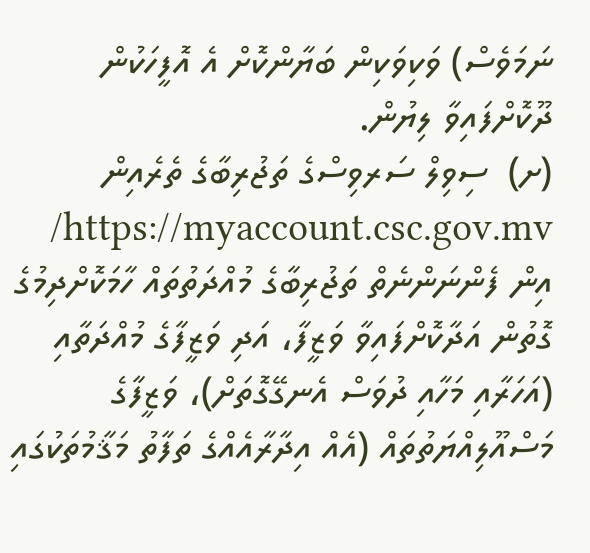ނަމަވެސް) ވަކިވަކިން ބަޔާންކޮށް އެ އޮފީހަކުން ދޫކޮށްފައިވާ ލިޔުން.
(ށ)  ސިވިލް ސަރވިސްގެ ތަޖުރިބާގެ ތެރެއިން https://myaccount.csc.gov.mv/ އިން ފެންނަންނެތް ތަޖުރިބާގެ މުއްދަތުތައް ހާމަކޮށްދިމުގެ ގޮތުން އަދާކޮށްފައިވާ ވަޒީފާ، އަދި ވަޒީފާގެ މުއްދަތާއި (އަހަރާއި މަހާއި ދުވަސް އެނގޭގޮތަށް)، ވަޒީފާގެ މަސްއޫލިއްޔަތުތައް (އެއް އިދާރާއެއްގެ ތަފާތު މަޤާމުތަކުގައި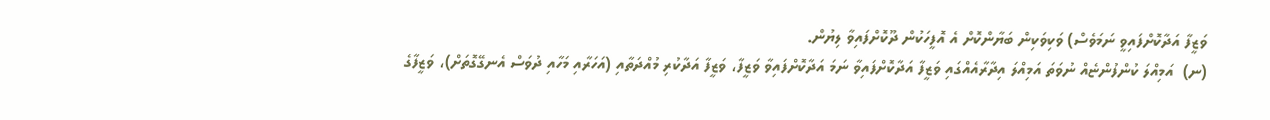ވަޒީފާ އަދާކޮށްފައިވީ ނަމަވެސް) ވަކިވަކިން ބަޔާންކޮށް އެ އޮފީހަކުން ދޫކޮށްފައިވާ ލިޔުން.
(ނ)  އަމިއްލަ ކުންފުންޏެއް ނުވަތަ އަމިއްލަ އިދާރާއެއްގައި ވަޒީފާ އަދާކޮށްފައިވާ ނަމަ އަދާކޮށްފައިވާ ވަޒީފާ، ވަޒީފާ އަދާކުރި މުއްދަތާއި (އަހަރާއި މަހާއި ދުވަސް އެނގޭގޮތަށް)، ވަޒީފާގެ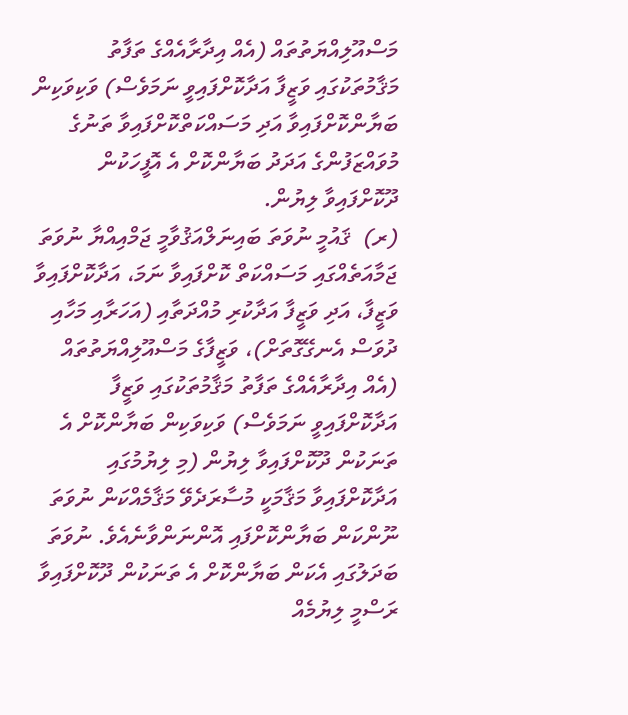މަސްއޫލިއްޔަތުތައް (އެއް އިދާރާއެއްގެ ތަފާތު މަޤާމުތަކުގައި ވަޒީފާ އަދާކޮށްފައިވީ ނަމަވެސް) ވަކިވަކިން ބަޔާންކޮށްފައިވާ އަދި މަސައްކަތްކޮށްފައިވާ ތަނުގެ މުވައްޒަފުންގެ އަދަދު ބަޔާންކޮށް އެ އޮފީހަކުން ދޫކޮށްފައިވާ ލިޔުން.
(ރ)  ޤައުމީ ނުވަތަ ބައިނަލްއަޤުވާމީ ޖަމްއިއްޔާ ނުވަތަ ޖަމާއަތެއްގައި މަސައްކަތް ކޮށްފައިވާ ނަމަ، އަދާކޮށްފައިވާ ވަޒީފާ، އަދި ވަޒީފާ އަދާކުރި މުއްދަތާއި (އަހަރާއި މަހާއި ދުވަސް އެނގޭގޮތަށް)، ވަޒީފާގެ މަސްއޫލިއްޔަތުތައް (އެއް އިދާރާއެއްގެ ތަފާތު މަޤާމުތަކުގައި ވަޒީފާ އަދާކޮށްފައިވީ ނަމަވެސް) ވަކިވަކިން ބަޔާންކޮށް އެ ތަނަކުން ދޫކޮށްފައިވާ ލިޔުން (މި ލިޔުމުގައި އަދާކޮށްފައިވާ މަޤާމަކީ މުސާރަދެވޭ މަޤާމެއްކަން ނުވަތަ ނޫންކަން ބަޔާންކޮށްފައި އޮންނަންވާނެއެވެ. ނުވަތަ ބަދަލުގައި އެކަން ބަޔާންކޮށް އެ ތަނަކުން ދޫކޮށްފައިވާ ރަސްމީ ލިޔުމެއް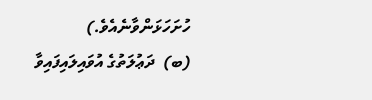ހުށަހަޅަންވާނެއެވެ.)
(ބ)  ދަޢުލަތުގެ އުވައިލައިފައިވާ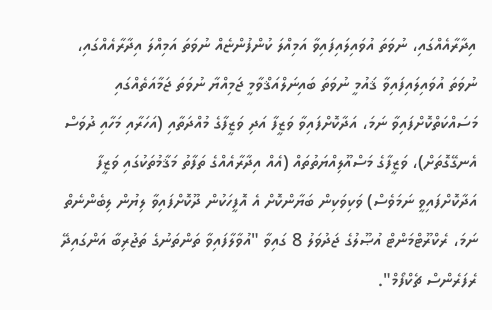އިދާރާއެއްގައި، ނުވަތަ އުވައިލައިފައިވާ އަމިއްލަ ކުންފުންޏެއް ނުވަތަ އަމިއްލަ އިދާރާއެއްގައި، ނުވަތަ އުވައިލައިފައިވާ ޤައުމީ ނުވަތަ ބައިނަލްއަޤްވާމީ ޖަމިއްޔާ ނުވަތަ ޖަމާއަތެއްގައި މަސައްކަތްކޮށްފައިވާ ނަމަ، އަދާކޮށްފައިވާ ވަޒީފާ އަދި ވަޒީފާގެ މުއްދަތާއި (އަހަރާއި މަހާއި ދުވަސް އެނގޭގޮތަށް)، ވަޒީފާގެ މަސްއޫލިއްޔަތުތައް (އެއް އިދާރާއެއްގެ ތަފާތު މަޤާމުތަކުގައި ވަޒީފާ އަދާކޮށްފައިވީ ނަމަވެސް) ވަކިވަކިން ބަޔާންކޮށް އެ އޮފީހަކުން ދޫކޮށްފައިވާ ލިޔުން ލިބެންނެތް ނަމަ، ރެކްރޫޓްމަންޓް އުޞޫލުގެ ޖަދުވަލު 8 ގައިވާ "އުވާލާފައިވާ ތަންތަނުގެ ތަޖުރިބާ އަންގައިދޭ ރެފަރެންސް ޗެކްފޯމް".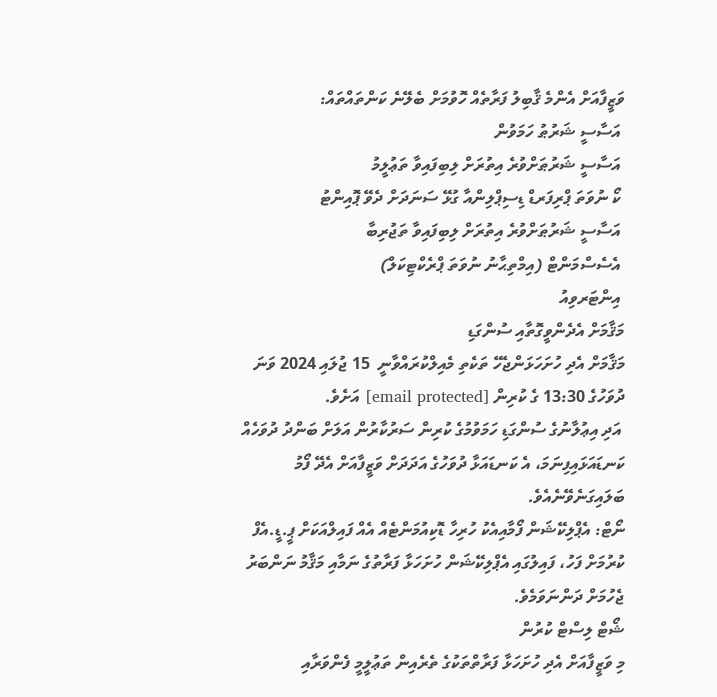ވަޒީފާއަށް އެންމެ ޤާބިލު ފަރާތެއް ހޮވުމަށް ބެލޭނެ ކަންތައްތައް:
 އަސާސީ ޝަރުޠު ހަމަވުން
 އަސާސީ ޝަރުޠަށްވުރެ އިތުރަށް ލިބިފައިވާ ތަޢުލީމު
 ކޯ ނުވަތަ ޕްރިފަރޑް ޑިސިޕްލިންއާ ގުޅޭ ސަނަދަށް ދެވޭ ޕޮއިންޓު
 އަސާސީ ޝަރުޠަށްވުރެ އިތުރަށް ލިބިފައިވާ ތަޖުރިބާ
 އެސެސްމަންޓް (އިމްތިޙާނު ނުވަތަ ޕްރެކްޓިކަލް)
 އިންޓަރވިއު
މަޤާމަށް އެދެންވީގޮތާއި ސުންގަޑި
މަޤާމަށް އެދި ހުށަހަޅަންޖެހޭ ތަކެތި މެއިލްކުރައްވާނީ  15 ޖުލައި 2024 ވަނަ ދުވަހުގެ 13:30 ގެ ކުރިން [email protected] އަށެވެ.
 އަދި އިޢުލާނުގެ ސުންގަޑި ހަމަވުމުގެ ކުރިން ސަރުކާރުން އަލަށް ބަންދު ދުވަހެއް ކަނޑައަޅައިފިނަމަ، އެ ކަނޑައަޅާ ދުވަހުގެ އަދަދަށް ވަޒީފާއަށް އެދޭ ފޯމު ބަލައިގަނެވޭނެއެވެ.
ނޯޓް: އެޕްލިކޭޝަން ފޯމާއިއެކު ހުރިހާ ޑޮކިއުމަންޓެއް އެއް ފައިލްއަކަށް ޕީ.ޑީ.އެފް ކުރުމަށް ފަހު، ފައިލުގައި އެޕްލިކޭޝަން ހުށަހަޅާ ފަރާތުގެ ނަމާއި މަޤާމު ނަންބަރު ޖެހުމަށް ދަންނަވަމެވެ.
ޝޯޓް ލިސްޓް ކުރުން
މި ވަޒީފާއަށް އެދި ހުށަހަޅާ ފަރާތްތަކުގެ ތެރެއިން ތަޢުލީމީ ފެންވަރާއި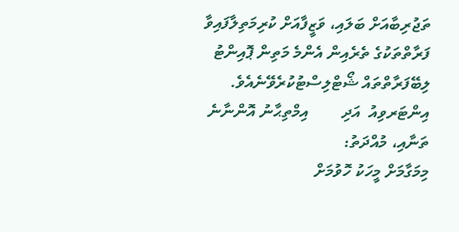ތަޖުރިބާއަށް ބަލައި، ވަޒީފާއަށް ކުރިމަތިލާފައިވާ ފަރާތްތަކުގެ ތެރެއިން އެންމެ މަތިން ޕޮއިންޓު ލިބޭފަރާތްތައް ޝޯޓްލިސްޓުކުރެވޭނެއެވެ.
އިންޓަރވިއު  އަދި        އިމްތިޙާނު އޮންނާނެ ތަނާއި، މުއްދަތު:
މިމަގާމަށް މީހަކު ހޮވުމަށް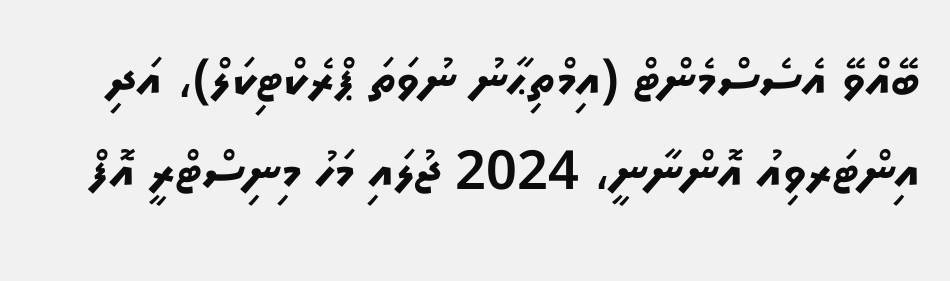ބޭއްވޭ އެސެސްމެންޓް (އިމްތިޙާނު ނުވަތަ ޕްރެކްޓިކަލް)، އަދި އިންޓަރވިއު އޮންނާނީ، 2024 ޖުލައި މަހު މިނިސްޓްރީ އޮފް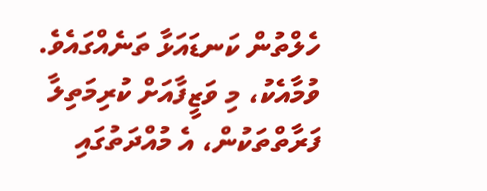ހެލްތުން ކަނޑައަޅާ ތަނެއްގައެވެ. ވުމާއެކު، މި ވަޒީފާއަށް ކުރިމަތިލާ ފަރާތްތަކުން، އެ މުއްދަތުގައި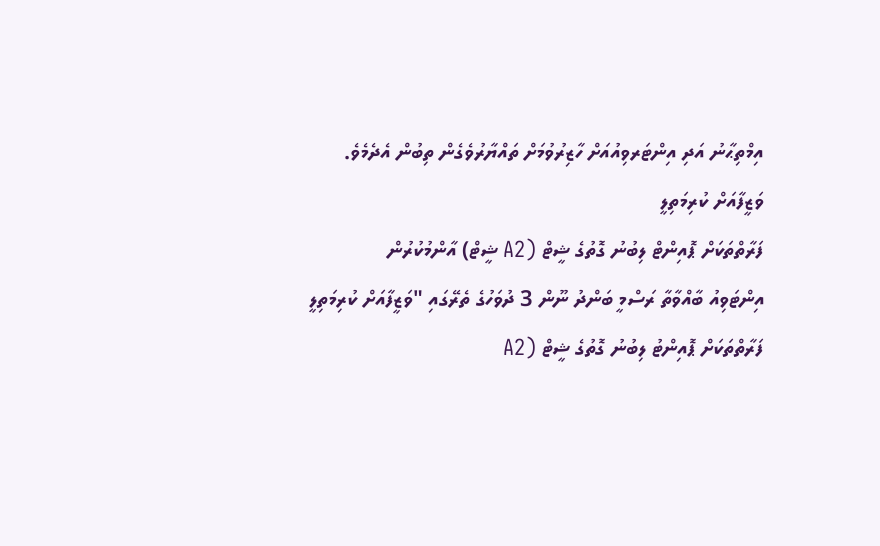އިމްތިޙާނު އަދި އިންޓަރވިއުއަށް ހާޒިރުވުމަށް ތައްޔާރުވެގެން ތިބުން އެދެމެވެ.
ވަޒީފާއަށް ކުރިމަތިލީ
ފަރާތްތަކަށް ޕޮއިންޓް ލިބުނު ގޮތުގެ ޝީޓް (A2 ޝީޓް) އާންމުކުރުން
އިންޓަވިއު ބާއްވާތާ ރަސްމީ ބަންދު ނޫން 3 ދުވަހުގެ ތެރޭގައި "ވަޒީފާއަށް ކުރިމަތިލީ ފަރާތްތަކަށް ޕޮއިންޓު ލިބުނު ގޮތުގެ ޝީޓް (A2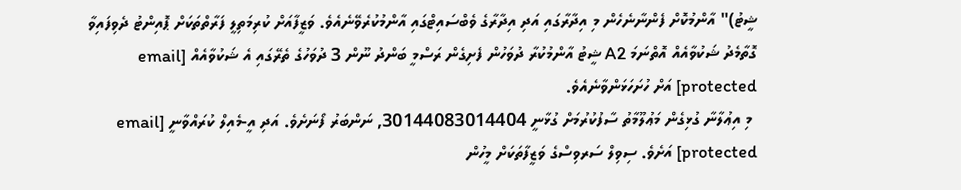ޝީޓު)" އާންމުކޮށް ފެންނާނެހެން މި އިދާރާގައި އަދި އިދާރާގެ ވެބްސައިޓްގައި އާންމުކުރެވޭނެއެވެ. ވަޒީފާއަށް ކުރިމަތިލީ ފަރާތްތަކަށް ޕޮއިންޓު ދެވިފައިވާ ގޮތާމެދު ޝަކުވާއެއް އޮތްނަމަ A2 ޝީޓު އާންމުކުރާ ދުވަހުން ފެށިގެން ރަސްމީ ބަންދު ނޫން 3 ދުވަހުގެ ތެރޭގައި އެ ޝަކުވާއެއް [email protected] އަށް ހުށަހަޅަންވާނެއެވެ.
 މި އިޢުލާނާ ގުޅިގެން މަޢުލޫމާތު ސާފުކުރުމަށް ގުޅާނީ 30144083014404, ނަންބަރު ފޯނަށެވެ. އަދި އީ-މެއިލް ކުރައްވާނީ [email protected] އަށެވެ. ސިވިލް ސަރވިސްގެ ވަޒީފާތަކަށް މީހުން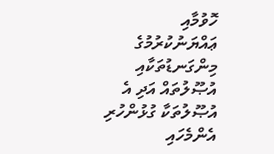ހޮވުމާއި ޢައްޔަނުކުރުމުގެ މިންގަނޑުތަކާއި އުޞޫލުތައް އަދި އެ އުޞޫލުތަކާ ގުޅުންހުރި އެންމެހައި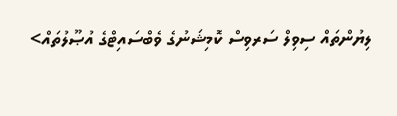ލިޔުންތައް ސިވިލް ސަރވިސް ކޮމިޝަނުގެ ވެބްސައިޓްގެ އުޞޫލުތައް>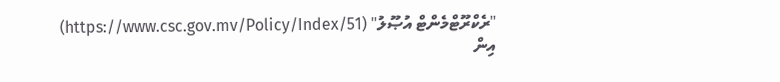"ރެކްރޫޓްމެންޓް އުޞޫލު" (https://www.csc.gov.mv/Policy/Index/51) އިން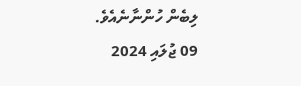ލިބެން ހުންނާނެއެވެ.
09 ޖުލައި 2024